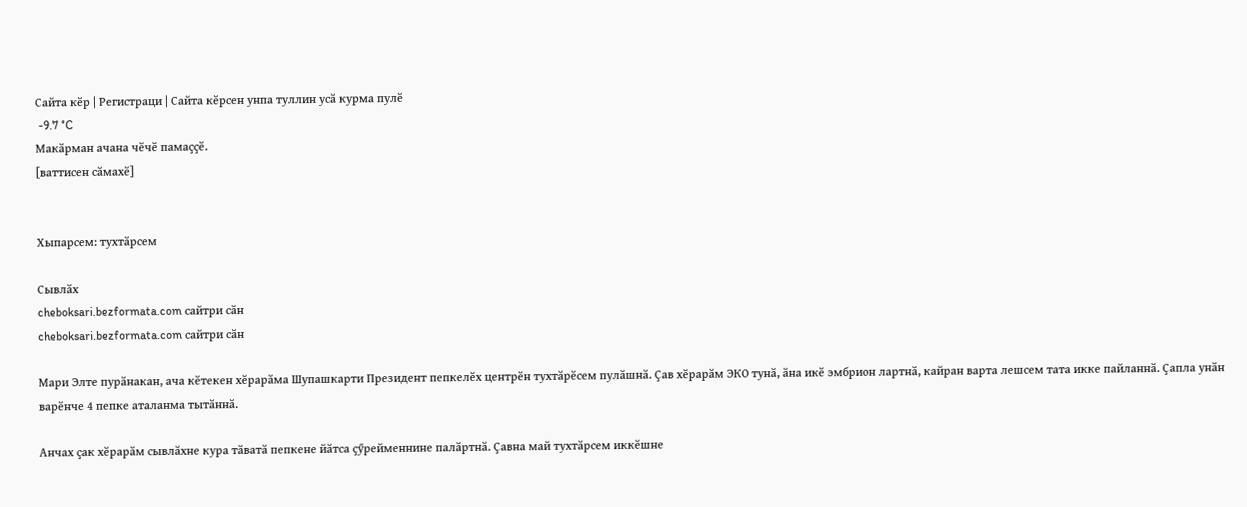Сайта кӗр | Регистраци | Сайта кӗрсен унпа туллин усӑ курма пулӗ
 -9.7 °C
Макӑрман ачана чӗчӗ памаҫҫӗ.
[ваттисен сӑмахӗ]


Хыпарсем: тухтӑрсем

Сывлӑх
cheboksari.bezformata.com сайтри сӑн
cheboksari.bezformata.com сайтри сӑн

Мари Элте пурӑнакан, ача кӗтекен хӗрарӑма Шупашкарти Президент пепкелӗх центрӗн тухтӑрӗсем пулӑшнӑ. Ҫав хӗрарӑм ЭКО тунӑ, ӑна икӗ эмбрион лартнӑ, кайран варта лешсем тата икке пайланнӑ. Ҫапла унӑн варӗнче 4 пепке аталанма тытӑннӑ.

Анчах ҫак хӗрарӑм сывлӑхне кура тӑватӑ пепкене йӑтса ҫӳрейменнине палӑртнӑ. Ҫавна май тухтӑрсем иккӗшне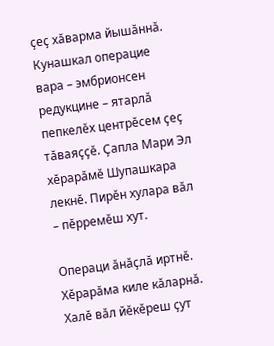ҫеҫ хӑварма йышӑннӑ. Кунашкал операцие вара – эмбрионсен редукцине – ятарлӑ пепкелӗх центрӗсем ҫеҫ тӑваяҫҫӗ. Ҫапла Мари Эл хӗрарӑмӗ Шупашкара лекнӗ. Пирӗн хулара вӑл – пӗрремӗш хут.

Операци ӑнӑҫлӑ иртнӗ. Хӗрарӑма киле кӑларнӑ. Халӗ вӑл йӗкӗреш ҫут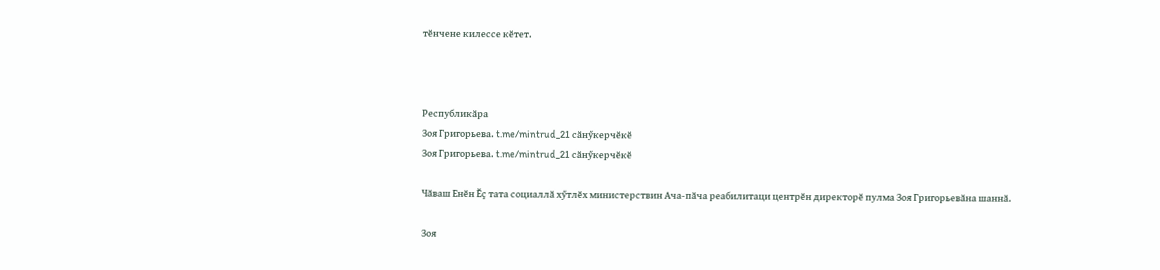тӗнчене килессе кӗтет.



Республикӑра
Зоя Григорьева. t.me/mintrud_21 сӑнӳкерчӗкӗ
Зоя Григорьева. t.me/mintrud_21 сӑнӳкерчӗкӗ

Чӑваш Енӗн Ӗҫ тата социаллӑ хӳтлӗх министерствин Ача-пӑча реабилитаци центрӗн директорӗ пулма Зоя Григорьевӑна шаннӑ.

Зоя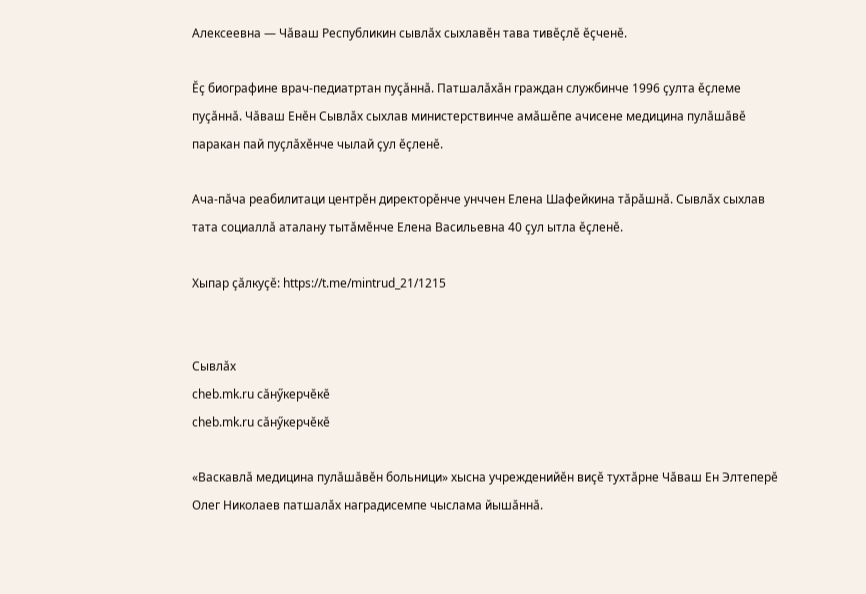Алексеевна — Чӑваш Республикин сывлӑх сыхлавӗн тава тивӗҫлӗ ӗҫченӗ.

Ӗҫ биографине врач-педиатртан пуҫӑннӑ. Патшалӑхӑн граждан службинче 1996 ҫулта ӗҫлеме пуҫӑннӑ. Чӑваш Енӗн Сывлӑх сыхлав министерствинче амӑшӗпе ачисене медицина пулӑшӑвӗ паракан пай пуҫлӑхӗнче чылай ҫул ӗҫленӗ.

Ача-пӑча реабилитаци центрӗн директорӗнче унччен Елена Шафейкина тӑрӑшнӑ. Сывлӑх сыхлав тата социаллӑ аталану тытӑмӗнче Елена Васильевна 40 ҫул ытла ӗҫленӗ.

Хыпар ҫӑлкуҫӗ: https://t.me/mintrud_21/1215


Сывлӑх
cheb.mk.ru сӑнӳкерчӗкӗ
cheb.mk.ru сӑнӳкерчӗкӗ

«Васкавлӑ медицина пулӑшӑвӗн больници» хысна учрежденийӗн виҫӗ тухтӑрне Чӑваш Ен Элтеперӗ Олег Николаев патшалӑх наградисемпе чыслама йышӑннӑ.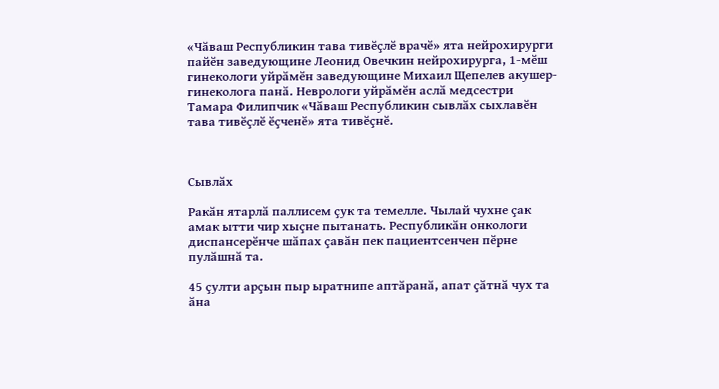«Чӑваш Республикин тава тивӗҫлӗ врачӗ» ята нейрохирурги пайӗн заведующине Леонид Овечкин нейрохирурга, 1-мӗш гинекологи уйрӑмӗн заведующине Михаил Щепелев акушер-гинеколога панӑ. Неврологи уйрӑмӗн аслӑ медсестри Тамара Филипчик «Чӑваш Республикин сывлӑх сыхлавӗн тава тивӗҫлӗ ӗҫченӗ» ята тивӗҫнӗ.



Сывлӑх

Ракӑн ятарлӑ паллисем ҫук та темелле. Чылай чухне ҫак амак ытти чир хыҫне пытанать. Республикӑн онкологи диспансерӗнче шӑпах ҫавӑн пек пациентсенчен пӗрне пулӑшнӑ та.

45 ҫулти арҫын пыр ыратнипе аптӑранӑ, апат ҫӑтнӑ чух та ӑна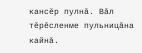кансӗр пулнӑ. Вӑл тӗрӗсленме пульницӑна кайнӑ.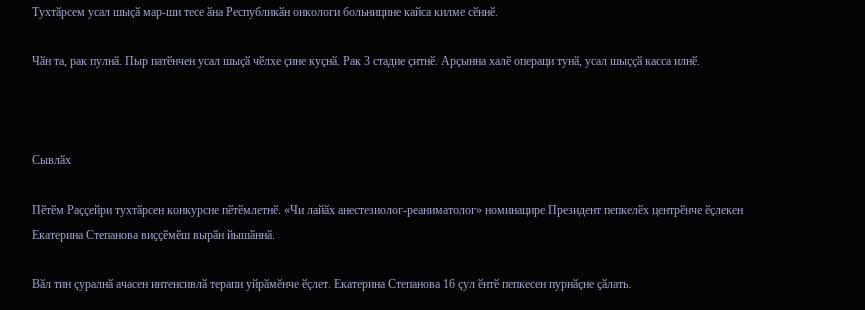Тухтӑрсем усал шыҫӑ мар-ши тесе ӑна Республикӑн онкологи больницине кайса килме сӗннӗ.

Чӑн та, рак пулнӑ. Пыр патӗнчен усал шыҫӑ чӗлхе ҫине куҫнӑ. Рак 3 стадие ҫитнӗ. Арҫынна халӗ операци тунӑ, усал шыҫҫӑ касса илнӗ.



Сывлӑх

Пӗтӗм Раҫҫейри тухтӑрсен конкурсне пӗтӗмлетнӗ. «Чи лайӑх анестезиолог-реаниматолог» номинацире Президент пепкелӗх центрӗнче ӗҫлекен Екатерина Степанова виҫҫӗмӗш вырӑн йышӑннӑ.

Вӑл тин ҫуралнӑ ачасен интенсивлӑ терапи уйрӑмӗнче ӗҫлет. Екатерина Степанова 16 ҫул ӗнтӗ пепкесен пурнӑҫне ҫӑлать.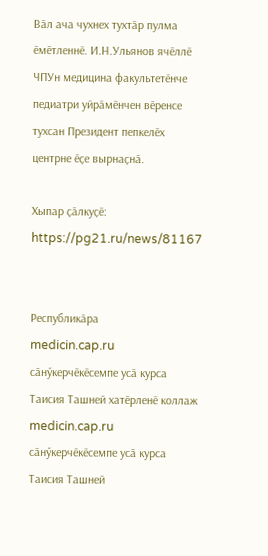Вӑл ача чухнех тухтӑр пулма ӗмӗтленнӗ. И.Н.Ульянов ячӗллӗ ЧПУн медицина факультетӗнче педиатри уйрӑмӗнчен вӗренсе тухсан Президент пепкелӗх центрне ӗҫе вырнаҫнӑ.

Хыпар ҫӑлкуҫӗ: https://pg21.ru/news/81167


Республикӑра
medicin.cap.ru сӑнӳкерчӗкӗсемпе усӑ курса Таисия Ташней хатӗрленӗ коллаж
medicin.cap.ru сӑнӳкерчӗкӗсемпе усӑ курса Таисия Ташней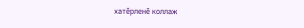хатӗрленӗ коллаж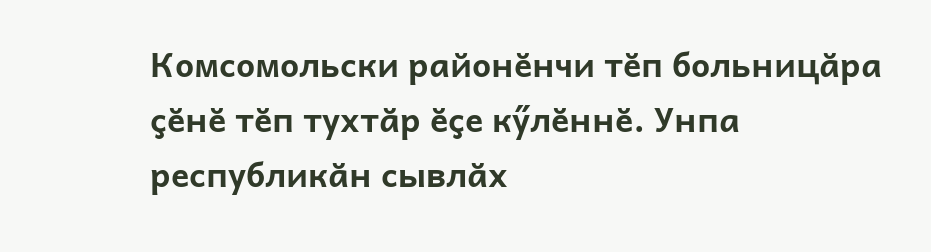Комсомольски районӗнчи тӗп больницӑра ҫӗнӗ тӗп тухтӑр ӗҫе кӳлӗннӗ. Унпа республикӑн сывлӑх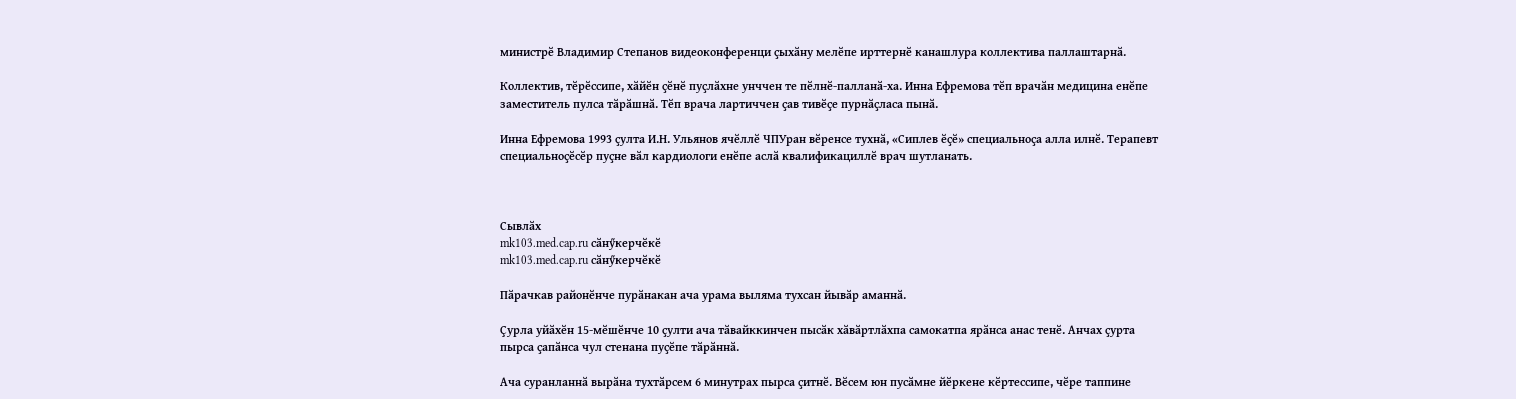министрӗ Владимир Степанов видеоконференци ҫыхӑну мелӗпе ирттернӗ канашлура коллектива паллаштарнӑ.

Коллектив, тӗрӗссипе, хӑйӗн ҫӗнӗ пуҫлӑхне унччен те пӗлнӗ-палланӑ-ха. Инна Ефремова тӗп врачӑн медицина енӗпе заместитель пулса тӑрӑшнӑ. Тӗп врача лартиччен ҫав тивӗҫе пурнӑҫласа пынӑ.

Инна Ефремова 1993 ҫулта И.Н. Ульянов ячӗллӗ ЧПУран вӗренсе тухнӑ, «Сиплев ӗҫӗ» специальноҫа алла илнӗ. Терапевт специальноҫӗсӗр пуҫне вӑл кардиологи енӗпе аслӑ квалификациллӗ врач шутланать.



Сывлӑх
mk103.med.cap.ru сӑнӳкерчӗкӗ
mk103.med.cap.ru сӑнӳкерчӗкӗ

Пӑрачкав районӗнче пурӑнакан ача урама выляма тухсан йывӑр аманнӑ.

Ҫурла уйӑхӗн 15-мӗшӗнче 10 ҫулти ача тӑвайккинчен пысӑк хӑвӑртлӑхпа самокатпа ярӑнса анас тенӗ. Анчах ҫурта пырса ҫапӑнса чул стенана пуҫӗпе тӑрӑннӑ.

Ача суранланнӑ вырӑна тухтӑрсем 6 минутрах пырса ҫитнӗ. Вӗсем юн пусӑмне йӗркене кӗртессипе, чӗре таппине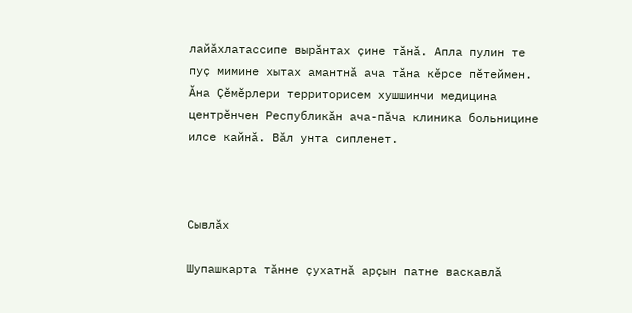лайӑхлатассипе вырӑнтах ҫине тӑнӑ. Апла пулин те пуҫ мимине хытах амантнӑ ача тӑна кӗрсе пӗтеймен. Ӑна Ҫӗмӗрлери территорисем хушшинчи медицина центрӗнчен Республикӑн ача-пӑча клиника больницине илсе кайнӑ. Вӑл унта сипленет.



Сывлӑх

Шупашкарта тӑнне ҫухатнӑ арҫын патне васкавлӑ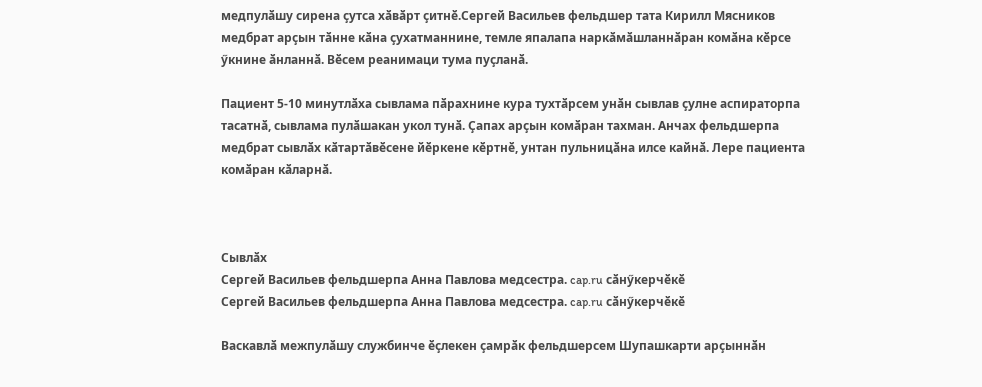медпулӑшу сирена ҫутса хӑвӑрт ҫитнӗ.Сергей Васильев фельдшер тата Кирилл Мясников медбрат арҫын тӑнне кӑна ҫухатманнине, темле япалапа наркӑмӑшланнӑран комӑна кӗрсе ӳкнине ӑнланнӑ. Вӗсем реанимаци тума пуҫланӑ.

Пациент 5-10 минутлӑха сывлама пӑрахнине кура тухтӑрсем унӑн сывлав ҫулне аспираторпа тасатнӑ, сывлама пулӑшакан укол тунӑ. Ҫапах арҫын комӑран тахман. Анчах фельдшерпа медбрат сывлӑх кӑтартӑвӗсене йӗркене кӗртнӗ, унтан пульницӑна илсе кайнӑ. Лере пациента комӑран кӑларнӑ.



Сывлӑх
Сергей Васильев фельдшерпа Анна Павлова медсестра. cap.ru сӑнӳкерчӗкӗ
Сергей Васильев фельдшерпа Анна Павлова медсестра. cap.ru сӑнӳкерчӗкӗ

Васкавлӑ межпулӑшу службинче ӗҫлекен ҫамрӑк фельдшерсем Шупашкарти арҫыннӑн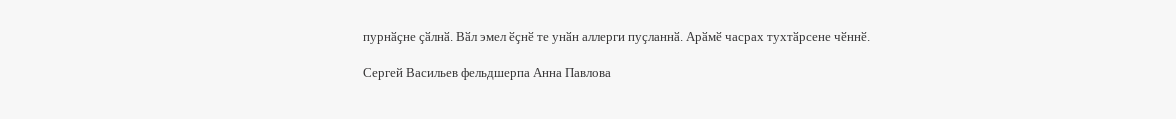пурнӑҫне ҫӑлнӑ. Вӑл эмел ӗҫнӗ те унӑн аллерги пуҫланнӑ. Арӑмӗ часрах тухтӑрсене чӗннӗ.

Сергей Васильев фельдшерпа Анна Павлова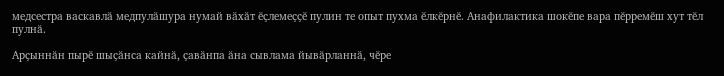медсестра васкавлӑ медпулӑшура нумай вӑхӑт ӗҫлемеҫҫӗ пулин те опыт пухма ӗлкӗрнӗ. Анафилактика шокӗпе вара пӗрремӗш хут тӗл пулнӑ.

Арҫыннӑн пырӗ шыҫӑнса кайнӑ, ҫавӑнпа ӑна сывлама йывӑрланнӑ, чӗре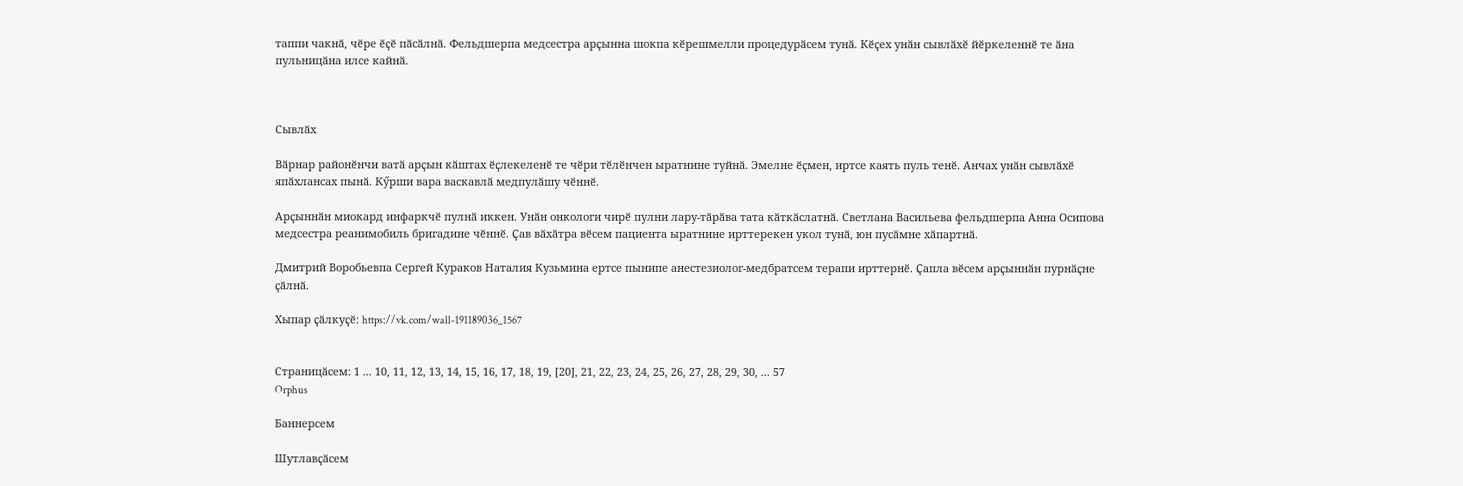таппи чакнӑ, чӗре ӗҫӗ пӑсӑлнӑ. Фельдшерпа медсестра арҫынна шокпа кӗрешмелли процедурӑсем тунӑ. Кӗҫех унӑн сывлӑхӗ йӗркеленнӗ те ӑна пульницӑна илсе кайнӑ.



Сывлӑх

Вӑрнар районӗнчи ватӑ арҫын кӑштах ӗҫлекеленӗ те чӗри тӗлӗнчен ыратнине туйнӑ. Эмелне ӗҫмен, иртсе каять пуль тенӗ. Анчах унӑн сывлӑхӗ япӑхлансах пынӑ. Кӳрши вара васкавлӑ медпулӑшу чӗннӗ.

Арҫыннӑн миокард инфаркчӗ пулнӑ иккен. Унӑн онкологи чирӗ пулни лару-тӑрӑва тата кӑткӑслатнӑ. Светлана Васильева фельдшерпа Анна Осипова медсестра реанимобиль бригадине чӗннӗ. Ҫав вӑхӑтра вӗсем пациента ыратнине ирттерекен укол тунӑ, юн пусӑмне хӑпартнӑ.

Дмитрий Воробьевпа Сергей Кураков Наталия Кузьмина ертсе пынипе анестезиолог-медбратсем терапи ирттернӗ. Ҫапла вӗсем арҫыннӑн пурнӑҫне ҫӑлнӑ.

Хыпар ҫӑлкуҫӗ: https://vk.com/wall-191189036_1567


Страницӑсем: 1 ... 10, 11, 12, 13, 14, 15, 16, 17, 18, 19, [20], 21, 22, 23, 24, 25, 26, 27, 28, 29, 30, ... 57
Orphus

Баннерсем

Шутлавҫӑсем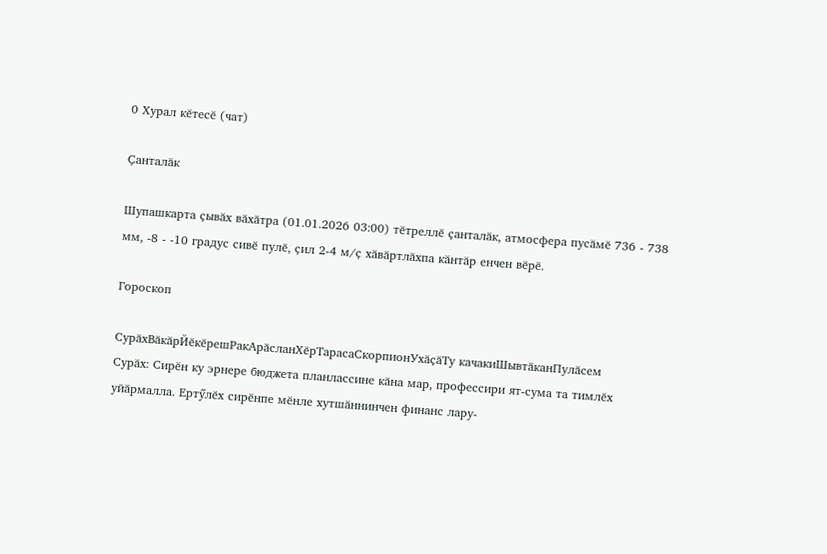0 Хурал кӗтесӗ (чат)

Ҫанталӑк

Шупашкарта ҫывӑх вӑхӑтра (01.01.2026 03:00) тӗтреллӗ ҫанталӑк, атмосфера пусӑмӗ 736 - 738 мм, -8 - -10 градус сивӗ пулӗ, ҫил 2-4 м/ҫ хӑвӑртлӑхпа кӑнтӑр енчен вӗрӗ.

Гороскоп

СурӑхВӑкӑрЙӗкӗрешРакАрӑсланХӗрТарасаСкорпионУхӑҫӑТу качакиШывтӑканПулӑсем
Сурӑх: Сирӗн ку эрнере бюджета планлассине кӑна мар, профессири ят-сума та тимлӗх уйӑрмалла. Ертӳлӗх сирӗнпе мӗнле хутшӑннинчен финанс лару-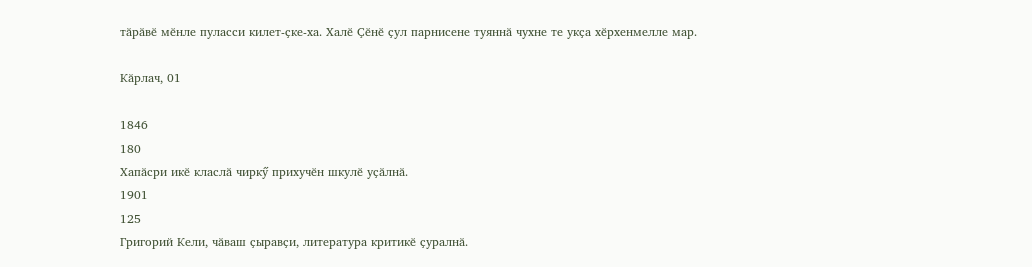тӑрӑвӗ мӗнле пуласси килет-ҫке-ха. Халӗ Ҫӗнӗ ҫул парнисене туяннӑ чухне те укҫа хӗрхенмелле мар.

Кӑрлач, 01

1846
180
Хапӑсри икӗ класлӑ чиркӳ прихучӗн шкулӗ уҫӑлнӑ.
1901
125
Григорий Кели, чӑваш ҫыравҫи, литература критикӗ ҫуралнӑ.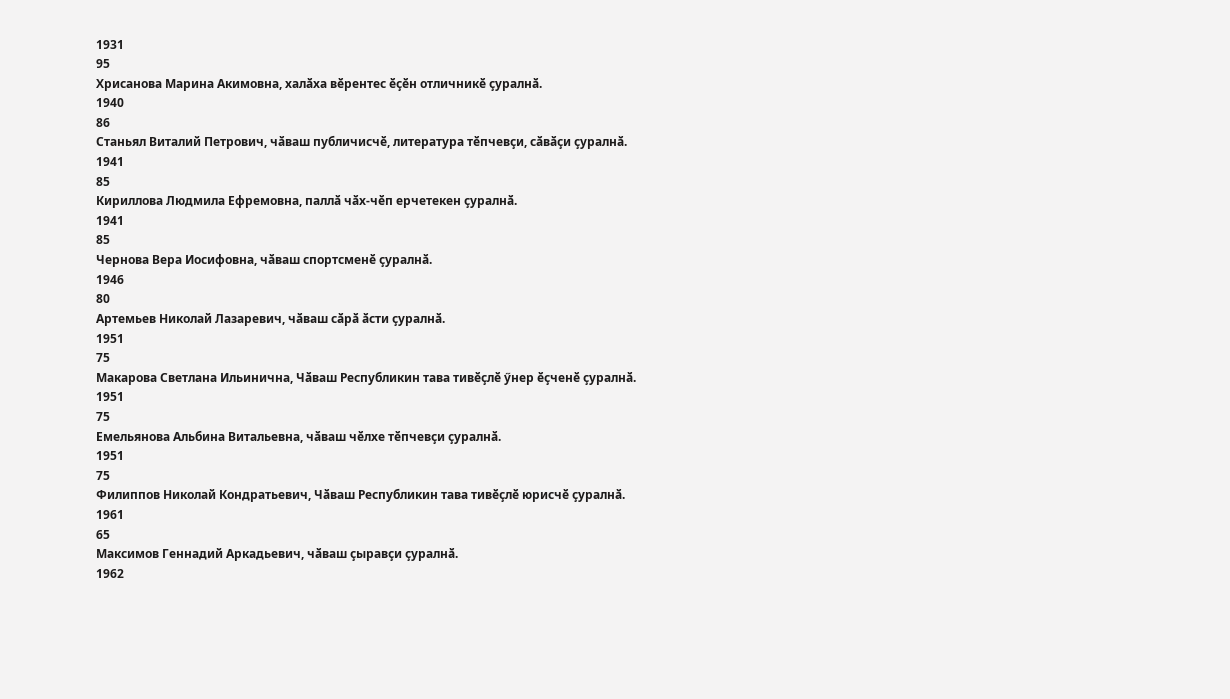1931
95
Хрисанова Марина Акимовна, халӑха вӗрентес ӗҫӗн отличникӗ ҫуралнӑ.
1940
86
Станьял Виталий Петрович, чӑваш публичисчӗ, литература тӗпчевҫи, сӑвӑҫи ҫуралнӑ.
1941
85
Кириллова Людмила Ефремовна, паллӑ чӑх-чӗп ерчетекен ҫуралнӑ.
1941
85
Чернова Вера Иосифовна, чӑваш спортсменӗ ҫуралнӑ.
1946
80
Артемьев Николай Лазаревич, чӑваш сӑрӑ ӑсти ҫуралнӑ.
1951
75
Макарова Светлана Ильинична, Чӑваш Республикин тава тивӗҫлӗ ӳнер ӗҫченӗ ҫуралнӑ.
1951
75
Емельянова Альбина Витальевна, чӑваш чӗлхе тӗпчевҫи ҫуралнӑ.
1951
75
Филиппов Николай Кондратьевич, Чӑваш Республикин тава тивӗҫлӗ юрисчӗ ҫуралнӑ.
1961
65
Максимов Геннадий Аркадьевич, чӑваш ҫыравҫи ҫуралнӑ.
1962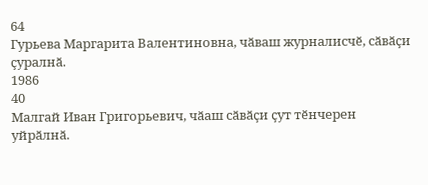64
Гурьева Маргарита Валентиновна, чӑваш журналисчӗ, сӑвӑҫи ҫуралнӑ.
1986
40
Малгай Иван Григорьевич, чӑаш сӑвӑҫи ҫут тӗнчерен уйрӑлнӑ.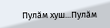Пулӑм хуш...Пулӑм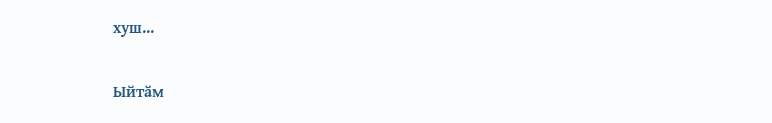хуш...

Ыйтӑм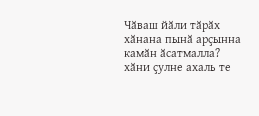Чӑваш йӑли тӑрӑх хӑнана пынӑ арҫынна камӑн ӑсатмалла?
хӑни ҫулне ахаль те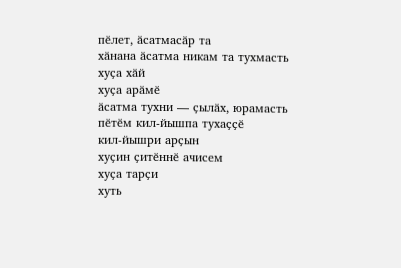пӗлет, ӑсатмасӑр та
хӑнана ӑсатма никам та тухмасть
хуҫа хӑй
хуҫа арӑмӗ
ӑсатма тухни — ҫылӑх, юрамасть
пӗтӗм кил-йышпа тухаҫҫӗ
кил-йышри арҫын
хуҫин ҫитӗннӗ ачисем
хуҫа тарҫи
хуть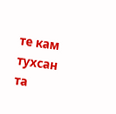те кам тухсан та